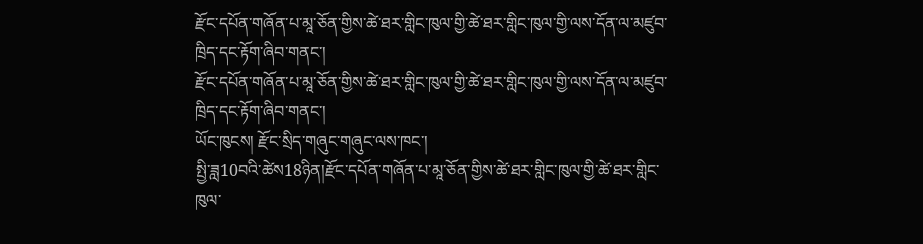རྫོང་དཔོན་གཞོན་པ་མཱ་ཅོན་གྱིས་ཚེ་ཐར་གླིང་ཁུལ་གྱི་ཚེ་ཐར་གླིང་ཁུལ་གྱི་ལས་དོན་ལ་མཛུབ་ཁྲིད་དང་རྟོག་ཞིབ་གནང་།
རྫོང་དཔོན་གཞོན་པ་མཱ་ཅོན་གྱིས་ཚེ་ཐར་གླིང་ཁུལ་གྱི་ཚེ་ཐར་གླིང་ཁུལ་གྱི་ལས་དོན་ལ་མཛུབ་ཁྲིད་དང་རྟོག་ཞིབ་གནང་།
ཡོང་ཁུངས། རྫོང་སྲིད་གཞུང་གཞུང་ལས་ཁང་།
སྤྱི་ཟླ10བའི་ཚེས18ཉིན།རྫོང་དཔོན་གཞོན་པ་མཱ་ཅོན་གྱིས་ཚེ་ཐར་གླིང་ཁུལ་གྱི་ཚེ་ཐར་གླིང་ཁུལ་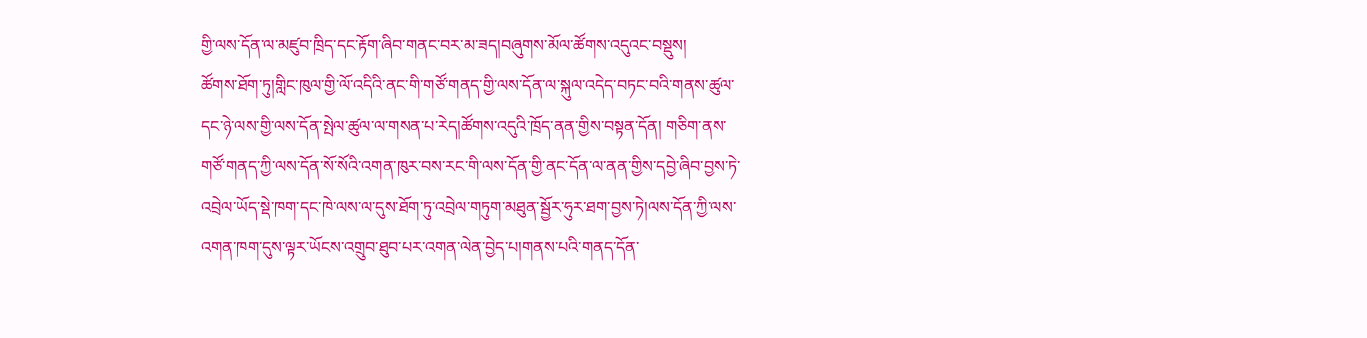གྱི་ལས་དོན་ལ་མཛུབ་ཁྲིད་དང་རྟོག་ཞིབ་གནང་བར་མ་ཟད།བཞུགས་མོལ་ཚོགས་འདུའང་བསྡུས།
ཚོགས་ཐོག་ཏུ།གླིང་ཁུལ་གྱི་ལོ་འདིའི་ནང་གི་གཙོ་གནད་གྱི་ལས་དོན་ལ་སྐུལ་འདེད་བཏང་བའི་གནས་ཚུལ་དང་ཉེ་ལས་གྱི་ལས་དོན་སྤེལ་ཚུལ་ལ་གསན་པ་རེད།ཚོགས་འདུའི་ཁྲོད་ནན་གྱིས་བསྟན་དོན། གཅིག་ནས་གཙོ་གནད་ཀྱི་ལས་དོན་སོ་སོའི་འགན་ཁུར་བས་རང་གི་ལས་དོན་གྱི་ནང་དོན་ལ་ནན་གྱིས་དབྱེ་ཞིབ་བྱས་ཏེ་འབྲེལ་ཡོད་སྡེ་ཁག་དང་ཁེ་ལས་ལ་དུས་ཐོག་ཏུ་འབྲེལ་གཏུག་མཐུན་སྦྱོར་ཧུར་ཐག་བྱས་ཏེ།ལས་དོན་ཀྱི་ལས་འགན་ཁག་དུས་ལྟར་ཡོངས་འགྲུབ་ཐུབ་པར་འགན་ལེན་བྱེད་པ།གནས་པའི་གནད་དོན་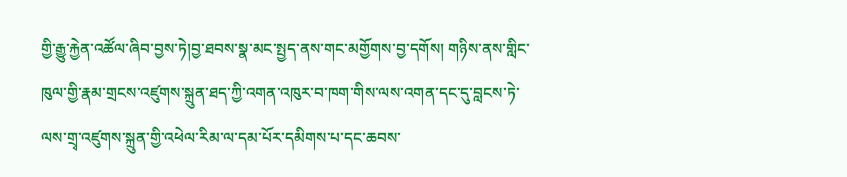གྱི་རྒྱུ་རྐྱེན་འཚོལ་ཞིབ་བྱས་ཏེ།བྱ་ཐབས་སྣ་མང་སྤྱད་ནས་གང་མགྱོགས་བྱ་དགོས། གཉིས་ནས་གླིང་ཁུལ་གྱི་རྣམ་གྲངས་འཛུགས་སྐྲུན་ཐད་ཀྱི་འགན་འཁུར་བ་ཁག་གིས་ལས་འགན་དང་དུ་བླངས་ཏེ་ལས་གྲྭ་འཛུགས་སྐྲུན་གྱི་འཕེལ་རིམ་ལ་དམ་པོར་དམིགས་པ་དང་ཆབས་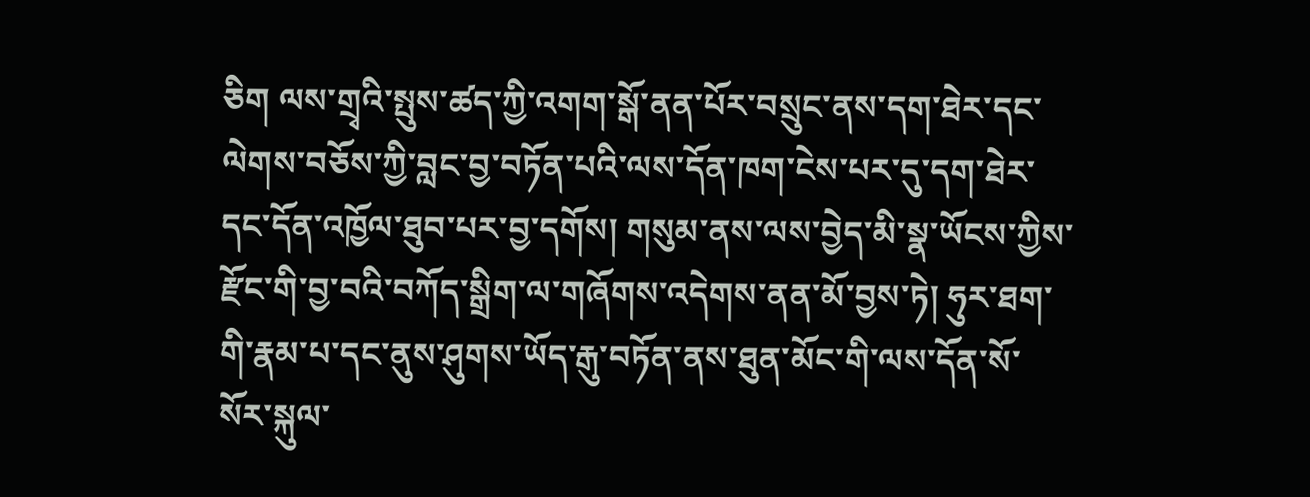ཅིག ལས་གྲྭའི་སྤུས་ཚད་ཀྱི་འགག་སྒོ་ནན་པོར་བསྲུང་ནས་དག་ཐེར་དང་ལེགས་བཅོས་ཀྱི་བླང་བྱ་བཏོན་པའི་ལས་དོན་ཁག་ངེས་པར་དུ་དག་ཐེར་དང་དོན་འཁྱོལ་ཐུབ་པར་བྱ་དགོས། གསུམ་ནས་ལས་བྱེད་མི་སྣ་ཡོངས་ཀྱིས་རྫོང་གི་བྱ་བའི་བཀོད་སྒྲིག་ལ་གཞོགས་འདེགས་ནན་མོ་བྱས་ཏེ། ཧུར་ཐག་གི་རྣམ་པ་དང་ནུས་ཤུགས་ཡོད་རྒུ་བཏོན་ནས་ཐུན་མོང་གི་ལས་དོན་སོ་སོར་སྐུལ་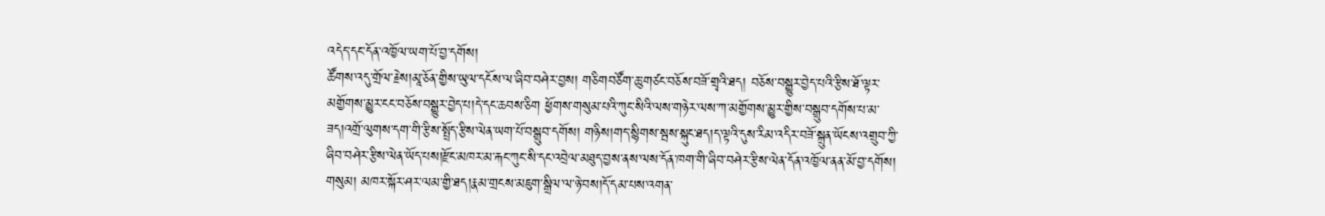འདེད་དང་དོན་འཁྱོལ་ཡག་པོ་བྱ་དགོས།
ཚོགས་འདུ་གྲོལ་རྗེས།མཱ་ཅོན་གྱིས་ཡུལ་དངོས་ལ་ཞིབ་བཤེར་བྱས། གཅིགབཙོག་ཆུ་གཙང་བཅོས་བཟོ་གྲྭའི་ཐད། བཅོས་བསྒྱུར་བྱེད་པའི་རྩིས་ཐོ་ལྟར་མགྱོགས་མྱུར་ངང་བཅོས་བསྒྱུར་བྱེད་པ།དེ་དང་ཆབས་ཅིག ཕྱོགས་གསུམ་པའི་ཀུང་སིའི་ལས་གཉེར་ལས་ཀ་མགྱོགས་མྱུར་གྱིས་བསྒྲུབ་དགོས་པ་མ་ཟད།འགྲོ་ལུགས་དག་གི་རྩིས་སྤྲོད་རྩིས་ལེན་ཡག་པོ་བསྒྲུབ་དགོས། གཉིས།གད་སྙིགས་སྦས་སྐུང་ཐད།ད་ལྟའི་དུས་རིམ་འདིར་བཟོ་སྐྲུན་ཡོངས་འགྲུབ་ཀྱི་ཞིབ་བཤེར་རྩིས་ལེན་ཡོད་པས།རྫོང་མཁར་མ་རྐང་ཀུང་སི་དང་འབྲེལ་མཐུད་བྱས་ནས་ལས་དོན་ཁག་གི་ཞིབ་བཤེར་རྩིས་ལེན་དོན་འཁྱོལ་ནན་མོ་བྱ་དགོས། གསུམ། མཁར་སྐོར་ཤར་ལམ་གྱི་ཐད།རྣམ་གྲངས་མཇུག་སྒྲིལ་ལ་ཉེ་བས།དོ་དམ་པས་འགན་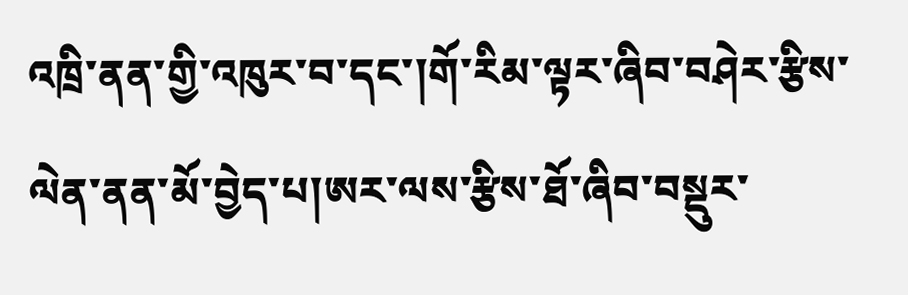འཁྲི་ནན་གྱི་འཁུར་བ་དང་།གོ་རིམ་ལྟར་ཞིབ་བཤེར་རྩིས་ལེན་ནན་མོ་བྱེད་པ།ཨར་ལས་རྩིས་ཐོ་ཞིབ་བསྡུར་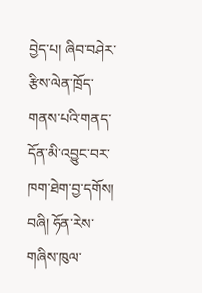བྱེད་པ། ཞིབ་བཤེར་རྩིས་ལེན་ཁྲོད་གནས་པའི་གནད་དོན་མི་འབྱུང་བར་ཁག་ཐེག་བྱ་དགོས། བཞི། ཧོན་རེས་གཞིས་ཁུལ་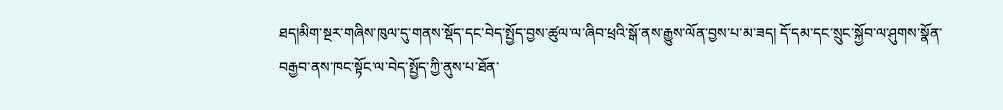ཐད།མིག་སྔར་གཞིས་ཁུལ་དུ་གནས་སྡོད་དང་བེད་སྤྱོད་བྱས་ཚུལ་ལ་ཞིབ་ཕྲའི་སྒོ་ནས་རྒྱུས་ལོན་བྱས་པ་མ་ཟད། དོ་དམ་དང་སྲུང་སྐྱོབ་ལ་ཤུགས་སྣོན་བརྒྱབ་ནས་ཁང་སྟོང་ལ་བེད་སྤྱོད་ཀྱི་ནུས་པ་ཐོན་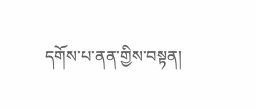དགོས་པ་ནན་གྱིས་བསྟན།